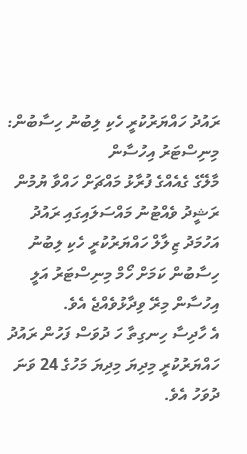ރައުދު ހައްޔަރުކުރީ ހެކި ލިބުނު ހިސާބުން: މިނިސްޓަރު އިހުސާން
މާލޭގެ ގެއެއްގެ ފުރާޅު މައްޗަށް ހައްވާ ޔުމުން ރަޝީދު ވެއްޓުނު މައްސަލައިގައި ރައުދު އަހުމަދު ޒިލާލް ހައްޔަރުކުރީ ހެކި ލިބުނު ހިސާބުން ކަމަށް ހޯމް މިނިސްޓަރު އަލީ އިހުސާން މިރޭ ވިދާޅުވެއްޖެ އެވެ.
އެ ހާދިސާ ހިނގިތާ ހަ ދުވަސް ފަހުން ރައުދު ހައްޔަރުކުރީ މިދިޔަ މިދިޔަ މަހުގެ 24 ވަނަ ދުވަހު އެވެ.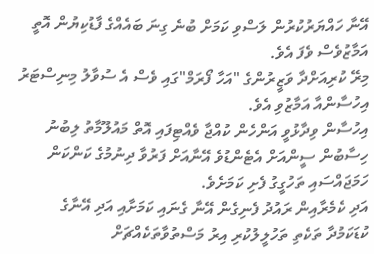އޭނާ ހައްޔަރުކުރުން ލަސްވި ކަމަށް ބުނެ ގިނަ ބައެއްގެ ފާޑުކިޔުން އޮތީ އަމާޒުވެސް ވެފަ އެވެ.
މިރޭ ކުރިއަށްދާ ވަޒީރުންގެ "އަހާ ފޯރަމް"ގައި ވެސް އެ ސުވާލު މިނިސްޓަރު އިހުސާންއާ އަމާޒުވި އެވެ.
އިހުސާން ވިދާޅުވީ އަންހެން ކުއްޖާ ވެއްޓިފައި އޮތް މައުލޫމާތު ލިބުނު ހިސާބުން ސީންއަށް އެޓެންޑުވެ އޭނާއަށް ފަރުވާ ދިނުމުގެ ކަންކަން ހަމަޖައްސައި ތަހުގީގު ފެށި ކަމަށެވެ.
އަދި ކެމެރާއިން ރައުދު ފެނިގެން އޭނާ ގެނައި ކަމަށާއި އަދި އޭނާގެ ކުޑަކަމުދާ ތަކެތި ތަހުލީލުކުރި އިރު މަސްތުވާތަކެއްޗަށް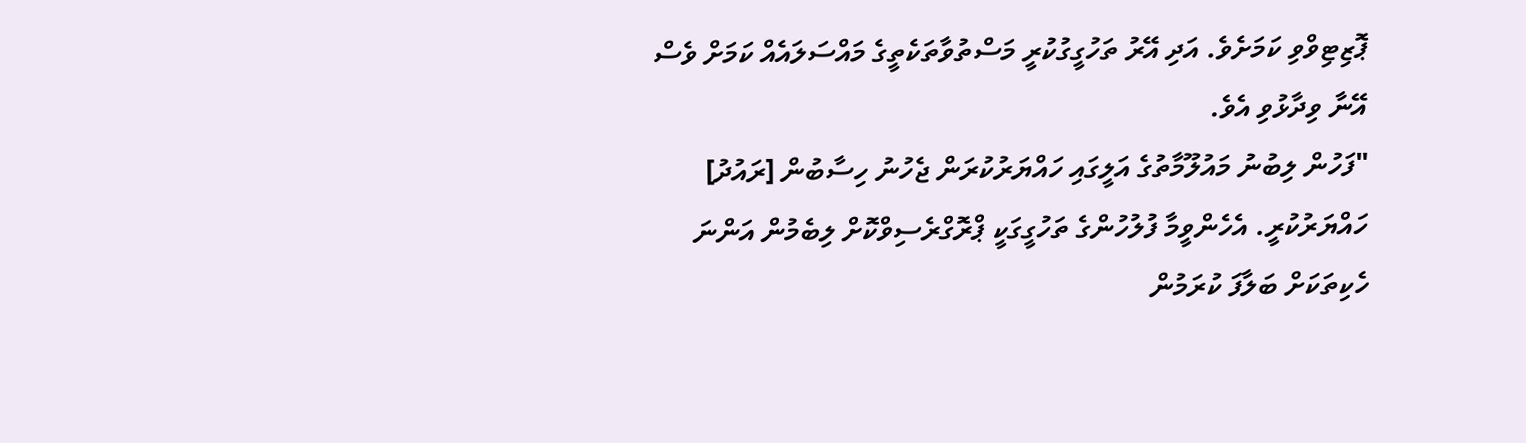ޕޮޒިޓިވްވި ކަމަށެވެ. އަދި އޭރު ތަހުގީގުކުރީ މަސްތުވާތަކެތީގެ މައްސަލައެއް ކަމަށް ވެސް އޭނާ ވިދާޅުވި އެވެ.
"ފަހުން ލިބުނު މައުލޫމާތުގެ އަލީގައި ހައްޔަރުކުރަން ޖެހުނު ހިސާބުން [ރައުދު] ހައްޔަރުކުރީ. އެހެންވީމާ ފުލުހުންގެ ތަހުގީގަކީ ޕްރޮގްރެސިވްކޮށް ލިބެމުން އަންނަ ހެކިތަކަށް ބަލާފަ ކުރަމުން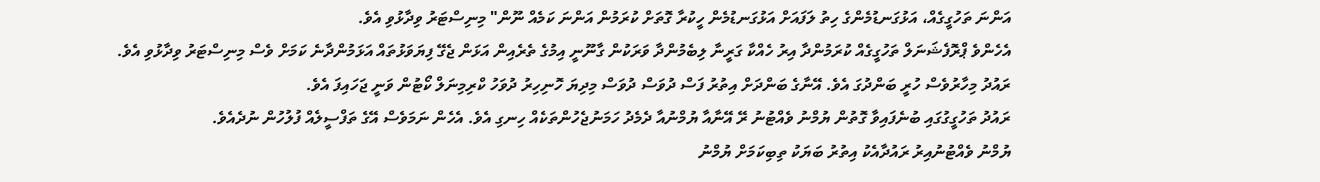އަންނަ ތަހުގީގެއް، އަޅުގަނޑުމެންގެ ހިތު ލަފައަށް އަޅުގަނޑުމެން ހީކުރާ ގޮތަށް ކުރަމުން އަންނަ ކަމެއް ނޫން" މިނިސްޓަރު ވިދާޅުވި އެވެ.
އެހެންވެ ޕްރޮފެޝަނަލް ތަހުގީގެއް ކުރަމުންދާ އިރު ހެއްކާ ގަރީނާ ލިބެމުންދާ ވަރަކުން ގާނޫނީ އިމުގެ ތެރެއިން އަޅަން ޖެގޭ ފިޔަވަޅުތައް އަޅަމުންދާނެ ކަމަށް ވެސް މިނިސްޓަރު ވިދާޅުވި އެވެ.
ރައުދު މިހާރުވެސް ހުރީ ބަންދުގަ އެވެ. އޭނާގެ ބަންދަށް އިތުރު ފަސް ދުވަސް ދުވަސް މިދިޔަ ހޮނިހިރު ދުވަހު ކްރިމިނަލް ކޯޓުން ވަނީ ޖަހައިފަ އެވެ.
ރައުދު ތަހުގީގުގައި ބުނެފައިވާ ގޮތުން ޔުމްނު ވެއްޓުނު ރޭ އޭނާއާ ޔުމްނުއާ ދެމެދު ހަމަނުޖެހުންތަކެއް ހިނގި އެވެ. އެހެން ނަމަވެސް އޭގެ ތަފްސީލެއް ފުލުހުން ނުދެއެވެ.
ޔުމްނު ވެއްޓުނުއިރު ރައުދާއެކު އިތުރު ބަޔަކު ތިބިކަމަށް ޔުމްނު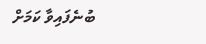ބުނެފައިވާ ކަމަށް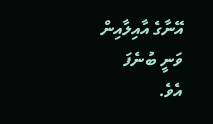އޭނާގެ އާއިލާއިން ވަނީ ބުނެފަ އެވެ.